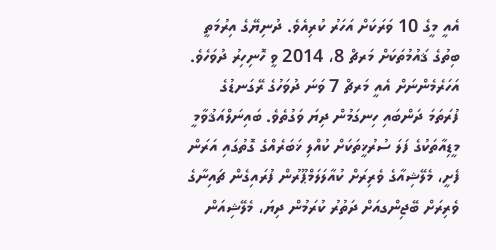އެއީ މީގެ 10 ވަރަކަށް އަހަރު ކުރިއެވެ. ދުނިޔޭގެ އިރުމަތީ ބިތުގެ ޤައުމުތަކަށް މަރޗް 8، 2014 ވީ ހޮނިހިރު ދުވަހެވެ. އަހަރެމެންނަށް އެއީ މަރޗް 7 ވަނަ ދުވަހުގެ ރޭގަނޑުގެ ފުރަތަމަ ދަންބައި ހިނގަމުން ދިޔަ ވަގުތެވެ. ބައިނަލްއަޤުވާމީ މީޑިއާތަކުގެ ފަލަ ސުރުޚީތަކަށް ކުއްލި ޚަބަރެއްގެ ގޮތުގައި އަރަން ފެށީ، މެލޭޝިއާގެ ވެރިރަށް ކުއާލަލަމްޕޫރުން ފުރައިގެން ޗައިނާގެ ވެރިރަށް ބޭޖިންގއަށް ދަތުރު ކުރަމުން ދިޔަ، މެލޭޝިއަން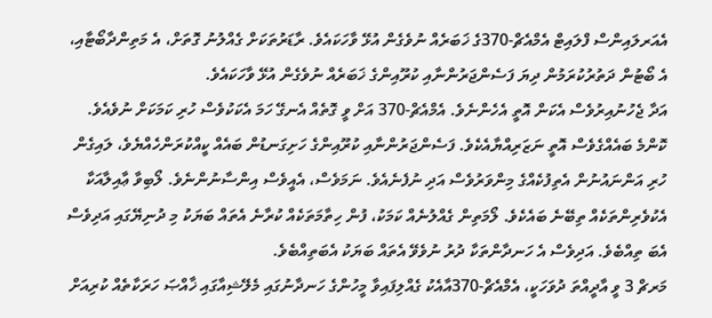އެއަރލައިންސް ފްލައިޓް އެމްއެޗް-370ގެ ޚަބަރެއް ނުވެގެން އުޅޭ ވާހަކައެވެ. ރާޑަރުތަކަށް ގެއްލުނު ގޮތަށް، އެ މަތިންދާބޯޓާއި، އެ ބޯޓުން ދަތުރުކުރަމުން ދިޔަ ފަސެންޖަރުންނާއި ކުރޫއިންގެ ޚަބަރެއް ނުވެގެން އުޅޭ ވާހަކައެވެ.
އަދާ ޖެހުނުއިރުވެސް އެކަން އޮތީ އެހެންނެވެ. އެމްއެޗް-370 އަށް ވީ ގޮތެއް އެނގޭ ހަމަ އެކަކުވެސް ހުރި ކަމަކަށް ނުވެއެވެ. ކޮންމެ ބައެއްގެވެސް އޮތީ ނަޒަރިއްޔާއެކެވެ. ފަސެންޖަރުންނާއި ކުރޫއިންގެ ހަށިގަނޑުން ބައެއް ކީއްކުރަންހެއްޔެވެ، ލައިގެން ހުރި އަންނައުނުން އެތިފުކެއްގެ މިންވަރުވެސް އަދި ނުފެނެއެވެ. ނަމަވެސް، އެއީވެސް އިންސާނުންނެވެ. ލޯބިވާ ޢާއިލާއަކާ އެކުވެރިންތަކެއް ތިބޭނެ ބައެކެވެ. ލޯމަތިން ގެއްލުނެއް ކަމަކު، ފުން ހިތާމަތަކެއް ކުރާނެ އެތައް ބަޔަކު މި ދުނިޔޭގައި އަދިވެސް އެބަ ތިއްބެވެ. އަދިވެސް އެ ހަނދާންތަކާ ދުރު ނުވެވޭ އެތައް ބަޔަކު އެބަތިއްބެވެ.
މަރޗް 3 ވީ އާދީއްތަ ދުވަހަކީ، އެމްއެޗް-370އާއެކު ގެއްލިފައިވާ މީހުންގެ ހަނދާނުގައި މެލޭޝިއާގައި ޚާއްޞަ ހަރަކާތެއް ކުރިއަށް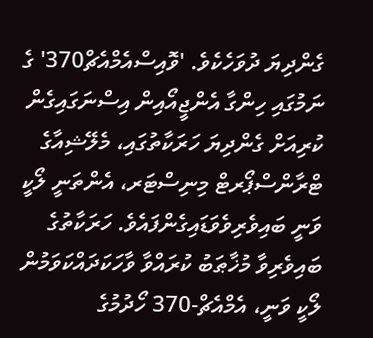ގެންދިޔަ ދުވަހެކެވެ. 'ވޮއިސްއެމްއެޗް370' ގެ ނަމުގައި ހިންގާ އެންޖީއޯއިން އިސްނަގައިގެން ކުރިއަށް ގެންދިޔަ ހަރަކާތުގައި، މެލޭޝިއާގެ ޓްރާންސްޕޯރޓް މިނިސްޓަރ، އެންތަނީ ލޯކީ ވަނީ ބައިވެރިވެވަޑައިގެންފައެވެ. ހަރަކާތުގެ ބައިވެރިވާ މުޚާޠަބު ކުރައްވާ ވާހަކަދައްކަވަމުން ލޯކީ ވަނީ، އެމްއެޗް-370 ހޯދުމުގެ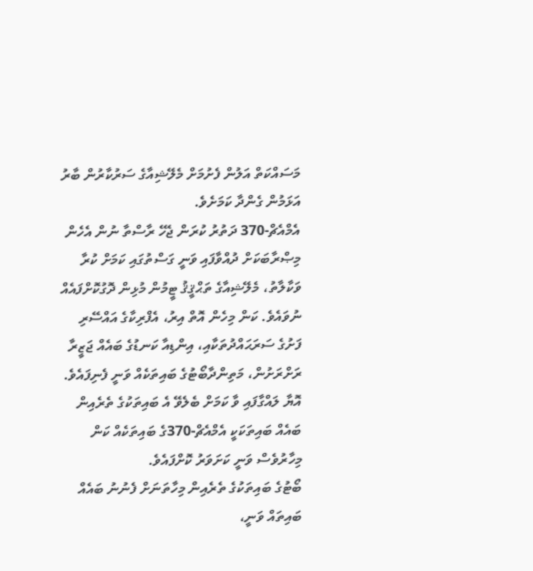މަސައްކަތް އަލުން ފެށުމަށް މެލޭޝިއާގެ ސަރުކާރުން ބާރު އަޅަމުން ގެންދާ ކަމަށެވެ.
އެމްއެޗް-370 ދަތުރު ކުރަން ޖެހޭ ރާސްތާ ނުން އެހެން މިޞްރާބަކަށް ދުއްވާފައި ވަނީ ގަސްތުގައި ކަމަށް ކުރާ ވަކާލާތު، މެލޭޝިއާގެ ތަޙްޤީޤު ޓީމުން މުޅިން ދޮގުކޮށްފައެއް ނުވައެވެ. ކަން މިހެން އޮތް އިރު، އެފްރިކާގެ އައްސޭރި ފަށުގެ ސަރަޙައްދުތަކާއި، އިންޑިއާ ކަނޑުގެ ބައެއް ޖަޒީރާ ރަށްރަށުން، މަތިންދާބޯޓުގެ ބައިތަކެއް ވަނީ ފެނިފައެވެ. އޮޔާ ލައްގާފައި ވާ ކަމަށް ބެލެވޭ އެ ބައިތަކުގެ ތެރެއިން ބައެއް ބައިތަކަކީ އެމްއެޗް-370ގެ ބައިތަކެއް ކަން މިހާރުވެސް ވަނީ ކަށަވަރު ކޮށްފައެވެ.
ބޯޓުގެ ބައިތަކުގެ ތެރެއިން މިހާތަނަށް ފެނުނު ބައެއް ބައިތައް ވަނީ،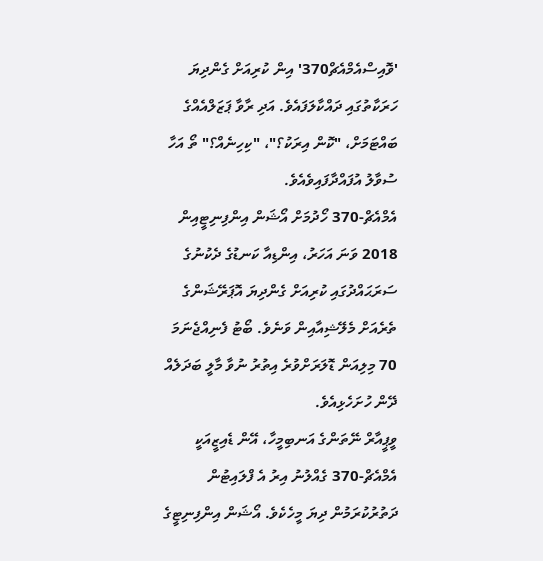'ވޮއިސްއެމްއެޗް370' އިން ކުރިއަށް ގެންދިޔަ ހަރަކާތުގައި ދައްކާލަފައެވެ. އަދި ރާވާ ޕަޒަލްއެއްގެ ބައްޓަމަށް، "ކޮން އިރަކު؟"، "ކިހިނެއް؟" ތޯ އަހާ ސުވާލު އުފައްދާފައިވެއެވެ.
އެމްއެޗް-370 ހޯދުމަށް އޯޝަން އިންފިނިޓީއިން 2018 ވަނަ އަހަރު، އިންޑިއާ ކަނޑުގެ ދެކުނުގެ ސަރަޙައްދުގައި ކުރިއަށް ގެންދިޔަ އޮޕަރޭޝަންގެ ތެރެއަށް މެލޭޝިއާއިން ވަނެވެ. ބޯޓު ފެނިއްޖެނަމަ 70 މިލިއަން ޑޮލަރަށްވުރެ އިތުރު ނުވާ މާލީ ބަދަލެއް ދޭން ހުށަހެޅިއެވެ.
ވީޕީއާރް ނޭތަންގެ އަނބިމީހާ، އޭން ޑެއިޒީއަކީ އެމްއެޗް-370 ގެއްލުނު އިރު އެ ފްލައިޓުން ދަތުރުކުރަމުން ދިޔަ މީހެކެވެ. އޯޝަން އިންފިނިޓީގެ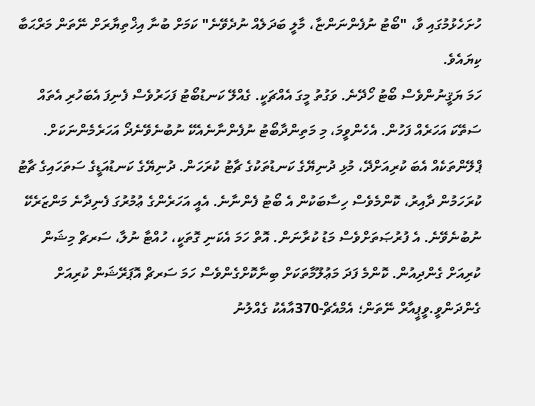ހުށަހެޅުމުގައި ވާ، "ބޯޓު ނުފެންނަންޏާ، މާލީ ބަދަލެއް ނުދެވޭނެ" ކަމަށް ބުނާ އިޚްތިޔާރަށް ނޭތަން މަރްޙަބާ ކިޔައެވެ.
ހަމަ ޔަޤީނުންވެސް ބޯޓު ހޯދޭނެ. ވަގުތު މީގަ އެއްޗަކީ. ގެއްލޭ ކަނޑުބޯޓު ފަހަރުވެސް ފެނިފަ އެބަހުރި އެތައް ސަތޭކަ އަހަރެއް ފަހުން. އެހެންވީމަ، މި މަތިންދާބޯޓު ނުފެންނާނެއެކޭ ނުބުނެވޭނެދޯ އަހަރެމެންނަކަށް. ޕްލޭންތަކެއް އެބަ ކުރިއަށްދޭ، މުޅި ދުނިޔޭގެ ކަނޑުތަކުގެ ޗާޓު ކުރަހަން. ދުނިޔޭގެ ކަނޑުއަޑީގެ ސަތަހައިގެ ޗާޓު ކުރަހަމުން ދާއިރު، ކޮންމެވެސް ހިސާބަކުން އެ ބޯޓު ފެންނާނެ. އެއީ އަހަރެންގެ ޢުމުރުގަ ފެނިދާނެ މަންޒަރެކޭ ނުބުނެވޭނެ. އެ ފުރުޞަތަށްވެސް މަޑު ކުރާނަން. އޮތް ހަމަ އެކަނި ގޮތަކީ، ހުއްޓާ ނުލާ، ސަރޗް މިޝަން ކުރިއަށް ގެންދިއުން. ކޮންމެ ފަދަ މަޢުލޫމާތަކަށް ބިނާކޮށްގެންވެސް ހަމަ ސަރޗް އޮޕަރޭޝަން ކުރިއަށް ގެންދަންވީ.ވީޕީއާރް ނޭތަން؛ އެމްއެޗް-370އާއެކު ގެއްލުނު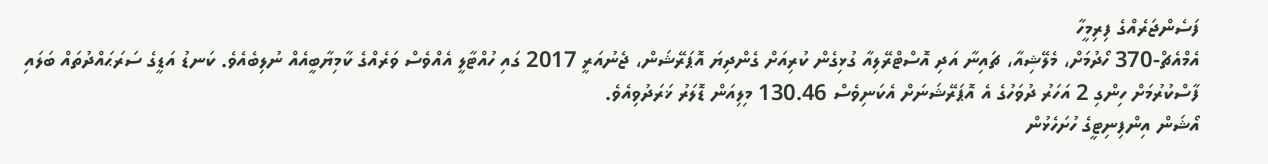ފަސެންޖަރެއްގެ ފިރިމީހާ
އެމްއެޗް-370 ހޯދުމަށް، މެލޭޝިއާ، ޗައިނާ އަދި އޮސްޓްރޭލިއާ ގުޅިގެން ކުރިއަށް ގެންދިޔަ އޮޕަރޭޝަން، ޖެނުއަރީ 2017 ގައި ހުއްޓާލީ އެއްވެސް ވަރެއްގެ ކާމިޔާބީއެއް ނުލިބެއެވެ. ކަނޑު އަޑީގެ ސަރަޙައްދުތައް ބަލައި ފާސްކުރުމަށް ހިންގި 2 އަހަރު ދުވަހުގެ އެ އޮޕަރޭޝަނަށް އެކަނިވެސް 130.46 މިލިއަން ޑޮލަރު ޚަރަދުވިއެވެ.
އޯޝަން އިންފިނިޓީގެ ހުށަހެޅުން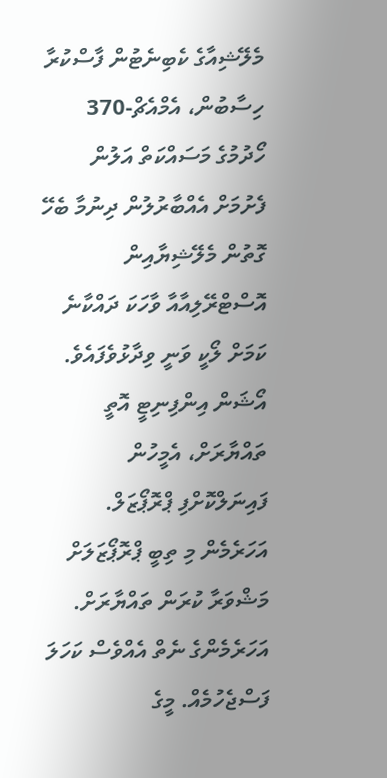މެލޭޝިއާގެ ކެބިނެޓުން ފާސްކުރާ ހިސާބުން، އެމްއެޗް-370 ހޯދުމުގެ މަސައްކަތް އަލުން ފެށުމަށް އެއްބާރުލުން ދިނުމާ ބެހޭ ގޮތުން މެލޭޝިޔާއިން އޮސްޓްރޭލިއާއާ ވާހަކަ ދައްކާނެ ކަމަށް ލޯކީ ވަނީ ވިދާޅުވެފައެވެ.
އޯޝަން އިންފިނިޓީ އޮތީ ތައްޔާރަށް، އެމީހުން ފައިނަލްކޮށްފި ޕްރޮޕޯޒަލް. އަހަރެމެން މި ތިބީ ޕްރޮޕޯޒަލަށް މަޝްވަރާ ކުރަން ތައްޔާރަށް. އަހަރެމެންގެ ނެތް އެއްވެސް ކަހަލަ ފަސްޖެހުމެއް. މީގެ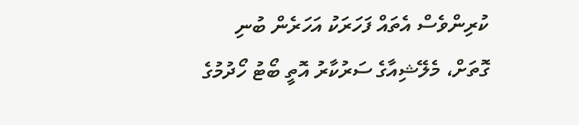ކުރިންވެސް އެތައް ފަހަރަކު އަހަރެން ބުނި ގޮތަށް، މެލޭޝިއާގެ ސަރުކާރު އޮތީ ބޯޓު ހޯދުމުގެ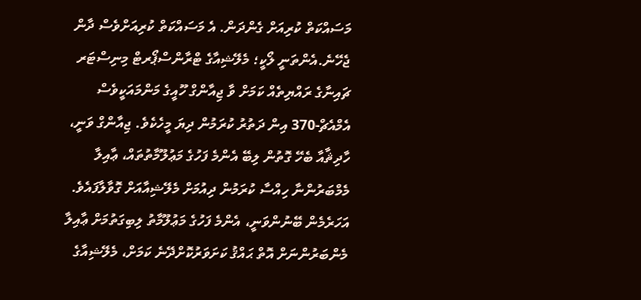މަސައްކަތް ކުރިއަށް ގެންދަން. އެ މަސައްކަތް ކުރިއަށްވެސް ދާން ޖެހޭނެ.އެންތަނީ ލޯކީ؛ މެލޭޝިއާގެ ޓްރާންސްޕޯރޓް މިނިސްޓަރ
ޗައިނާގެ ރައްޔިތެއް ކަމަށް ވާ ޖިއާންގް ހޫއީގެ މަންމައަކީވެސް އެމްއެޗް-370 އިން ދަތުރު ކުރަމުން ދިޔަ މީހެކެވެ. ޖިއާންގް ވަނީ، ހާދިޘާއާ ބެހޭ ގޮތުން ލިބޭ އެންމެ ފަހުގެ މަޢުލޫމާތުތައް، ޢާއިލާ މެމްބަރުންނާ ހިއްސާ ކުރަމުން ދިއުމަށް މެލޭޝިއާއަށް ގޮވާލާފައެވެ.
އަހަރެމެން ބޭނުންވަނީ، އެންމެ ފަހުގެ މަޢުލޫމާތު ލިބިގަތުމަށް ޢާއިލާ މެންބަރުންނަށް އޮތް ޙައްޤު ކަށަވަރުކޮށްދޭނެ ކަމަށް، މެލޭޝިއާގެ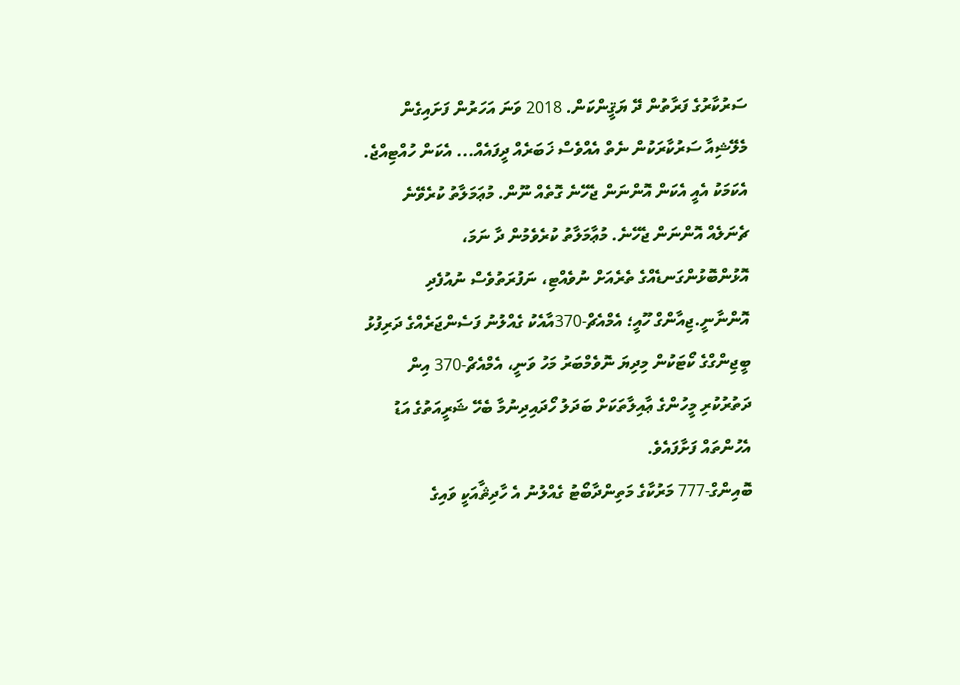ސަރުކާރުގެ ފަރާތުން ދޭ ޔަޤީންކަން. 2018 ވަނަ އަހަރުން ފަށައިގެން މެލޭޝިއާ ސަރުކާރަކުން ނެތް އެއްވެސް ޚަބަރެއް ދީފައެއް... އެކަން ހުއްޓިއްޖެ. އެކަމަކު އެއީ އެކަން އޮންނަން ޖެހޭނެ ގޮތެއް ނޫން. މުޢަމަލާތު ކުރެވޭނެ ޗެނަލެއް އޮންނަން ޖެހޭނެ. މުޢާމަލާތު ކުރެވެމުން ދާ ނަމަ، އޮޅުންބޮޅުންގަނޑެއްގެ ތެރެއަށް ނުވެއްޓި، ނަފުރަތުވެސް ނުއުފެދި އޮންނާނީ.ޖިއާންގް ހޫއީ؛ އެމްއެޗް-370އާއެކު ގެއްލުނު ފަސެންޖަރެއްގެ ދަރިފުޅު
ބީޖިންގްގެ ކޯޓަކުން މިދިޔަ ނޮވެމްބަރު މަހު ވަނީ، އެމްއެޗް-370 އިން ދަތުރުކުރި މީހުންގެ ޢާއިލާތަކަށް ބަދަލު ހޯދައިދިނުމާ ބެހޭ ޝަރީއަތުގެ އަޑު އެހުންތައް ފަށާފައެވެ.
ބޮއިންގް-777 މަރުކާގެ މަތިންދާބޯޓު ގެއްލުނު އެ ހާދިޘާއަކީ ވައިގެ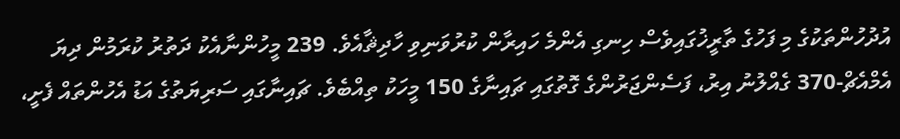އުދުހުންތަކުގެ މި ފަހުގެ ތާރީޚުގައިވެސް ހިނގި އެންމެ ހައިރާން ކުރުވަނިވި ހާދިޘާއެވެ. 239 މީހުންނާއެކު ދަތުރު ކުރަމުން ދިޔަ އެމްއެޗް-370 ގެއްލުނު އިރު، ފަސެންޖަރުންގެ ގޮތުގައި ޗައިނާގެ 150 މީހަކު ތިއްބެވެ. ޗައިނާގައި ސަރިޔަތުގެ އަޑު އެހުންތައް ފެށީ،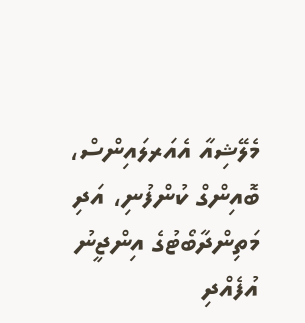މެލޭޝިއާ އެއަރލައިންސް، ބޮއިންގް ކުންފުނި، އަދި މަތިންދާބޯޓުގެ އިންޖީނު އުފެއްދި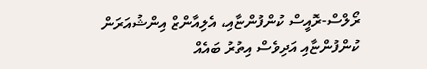ރޯލްސް-ރޮއީސް ކުންފުންޏާއި، އެލިއާންޒް އިންޝުއަރަން ކުންފުންޏާއި އަދިވެސް އިތުރު ބައެއް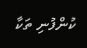ކުންފުނި ތަކާ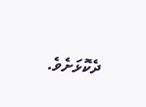ދެކޮޅަށެވެ.